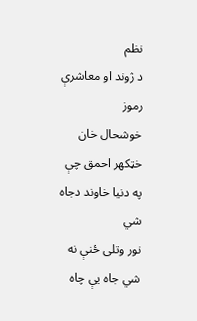نظم
د ژوند او معاشرې رموز
خوشحال خان خټکهر احمق چې په دنيا خاوند دجاه شي
نور وتلی ځنې نه شي جاه يې چاه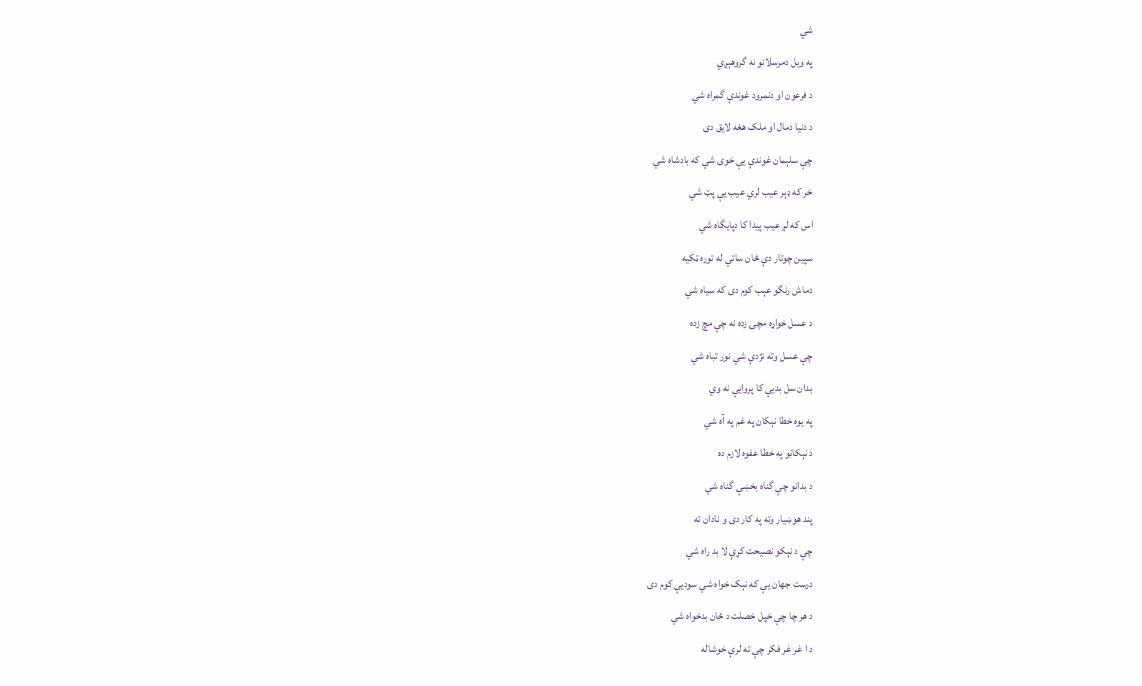شي
په ويل دمرسلانو نه گروهېږي
د فرعون او دنمرود غوندې گمراه شي
د دنيا دمال او ملک هغه لايق دی
چې سلېمان غوندې يې خوی شي که بادشاه شي
خر که ډېر عيب لري عيب يې پټ شي
اس که لږ عيب پيدا کا دپايگاه شي
سپين چوتار دې ځان ساتي له توره ټکيه
دماش رنگو عېب کوم دی که سياه شي
د عسل خواړه مچۍ زده نه چې مچ زده
چې عسل وته نژدې شي نور تباه شي
بدان سل بديې کا پروايې نه وي
په يوه خطا نېکان په غم په آه شي
د نېکانو په خطا عفوه لازم ده
د بدانو چې گناه بخښې گناه شي
پند هوښيار وته په کار دی و نادان ته
چې د نېکو نصيحت کړې لا بد راه شي
درست جهان يې که نېک خواه شي سوديې کوم دی
د هر چا چې خپل خصلت د ځان بدخواه شي
د ا غر غر فکر چې ته لرې خوشاله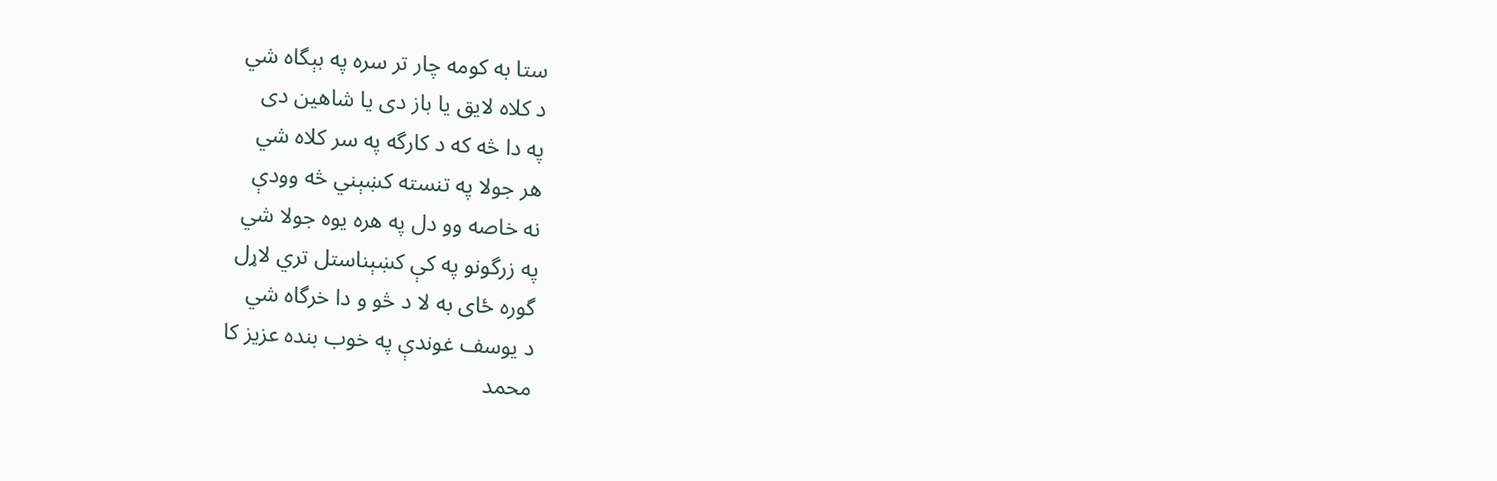ستا به کومه چار تر سره په بېگاه شي
د کلاه لايق يا باز دی يا شاهين دی
په دا څه که د کارگه په سر کلاه شي
هر جولا په تنسته کښېني څه وودې
نه خاصه وو دل په هره يوه جولا شي
په زرگونو په کې کښېناستل تري لاړل
گوره ځای به لا د څو و دا خرگاه شي
د يوسف غوندې په خوب بنده عزيز کا
محمد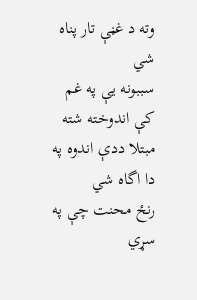وته د غڼې تار پناه شي
سببونه يې په غم کې اندوخته شته
مبتلا ددې اندوه په دا اگاه شي
رنځ محنت چې په سړي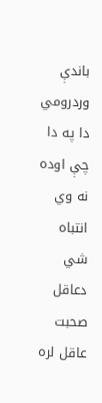باندې وردرومي
دا په دا چې اوده نه وي انتباه شي
دعاقل صحبت عاقل لره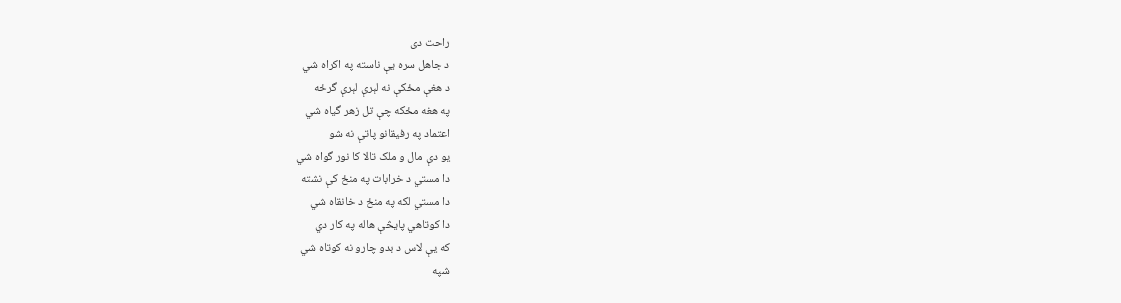راحت دی
د جاهل سره يې ناسته په اکراه شي
د هغې مځکې نه لېرې لېرې گرځه
په هغه مځکه چې تل زهر گياه شي
اعتماد په رفيقانو پاتې نه شو
يو دې مال و ملک تالا کا نور گواه شي
دا مستي د خرابات په منځ کې نشته
دا مستي لکه په منځ د خانقاه شي
دا کوتاهي پايڅې هاله په کار دي
که يې لاس د بدو چارو نه کوتاه شي
شپه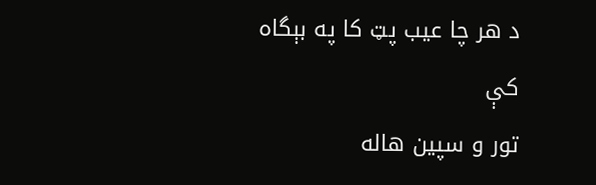د هر چا عيب پټ کا په بېگاه کې
تور و سپين هاله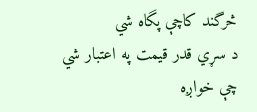څرگند کاچې پگاه شي
د سړي قدر قيمت په اعتبار شي
چې خواږه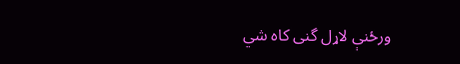ورځنې لاړل گنی کاه شي